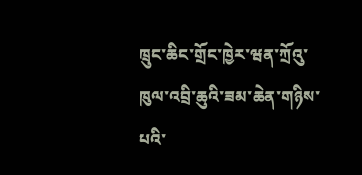ཁྲུང་ཆིང་གྲོང་ཁྱེར་ཝན་ཀྲོའུ་ཁུལ་འབྲི་ཆུའི་ཟམ་ཆེན་གཉིས་པའི་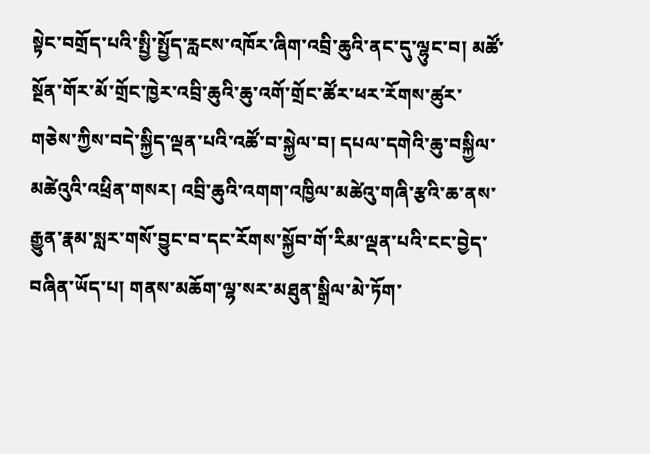སྟེང་བགྲོད་པའི་སྤྱི་སྤྱོད་རླངས་འཁོར་ཞིག་འབྲི་ཆུའི་ནང་དུ་ལྷུང་བ། མཚོ་སྔོན་གོར་མོ་གྲོང་ཁྱེར་འབྲི་ཆུའི་ཆུ་འགོ་གྲོང་ཚོར་ཕར་རོགས་ཚུར་གཅེས་ཀྱིས་བདེ་སྐྱིད་ལྡན་པའི་འཚོ་བ་སྐྱེལ་བ། དཔལ་དགེའི་ཆུ་བསྐྱིལ་མཚེའུའི་འཕྲིན་གསར། འབྲི་ཆུའི་འགག་འཁྱིལ་མཚེའུ་གཞི་རྩའི་ཆ་ནས་རྒྱུན་རྣམ་སླར་གསོ་བྱུང་བ་དང་རོགས་སྐྱོབ་གོ་རིམ་ལྡན་པའི་ངང་བྱེད་བཞིན་ཡོད་པ། གནས་མཆོག་ལྷ་སར་མཐུན་སྒྲིལ་མེ་ཏོག་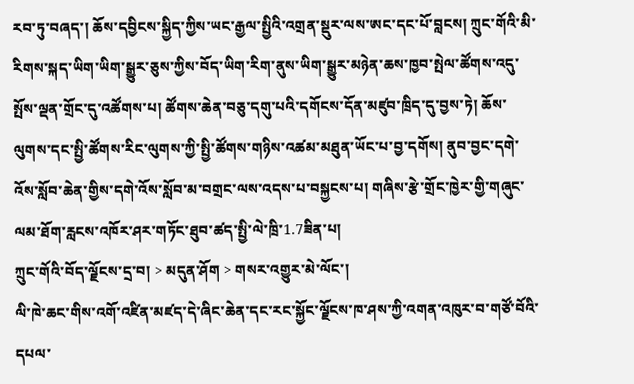རབ་ཏུ་བཞད་། ཆོས་དབྱིངས་སྐྱིད་ཀྱིས་ཡང་རྒྱལ་སྤྱིའི་འགྲན་སྡུར་ལས་ཨང་དང་པོ་བླངས། ཀྲུང་གོའི་མི་རིགས་སྐད་ཡིག་ཡིག་སྒྱུར་ཅུས་ཀྱིས་བོད་ཡིག་རིག་ནུས་ཡིག་སྒྱུར་མཉེན་ཆས་ཁྱབ་སྤེལ་ཚོགས་འདུ་སྤོས་ལྡན་གྲོང་དུ་འཚོགས་པ། ཚོགས་ཆེན་བཅུ་དགུ་པའི་དགོངས་དོན་མཛུབ་ཁྲིད་དུ་བྱས་ཏེ། ཆོས་ལུགས་དང་སྤྱི་ཚོགས་རིང་ལུགས་ཀྱི་སྤྱི་ཚོགས་གཉིས་འཚམ་མཐུན་ཡོང་པ་བྱ་དགོས། ནུབ་བྱང་དགེ་འོས་སློབ་ཆེན་གྱིས་དགེ་འོས་སློབ་མ་བགྲང་ལས་འདས་པ་བསྐྱངས་པ། གཞིས་རྩེ་གྲོང་ཁྱེར་གྱི་གཞུང་ལམ་ཐོག་རླངས་འཁོར་ཤར་གཏོང་ཐུབ་ཚད་སྤྱི་ལེ་ཁྲི་1.7ཟིན་པ།
ཀྲུང་གོའི་བོད་ལྗོངས་དྲ་བ། > མདུན་ཤོག > གསར་འགྱུར་མེ་ལོང་།
ལི་ཁེ་ཆང་གིས་འགོ་འཛིན་མཛད་དེ་ཞིང་ཆེན་དང་རང་སྐྱོང་ལྗོངས་ཁ་ཤས་ཀྱི་འགན་འཁུར་བ་གཙོ་བོའི་དཔལ་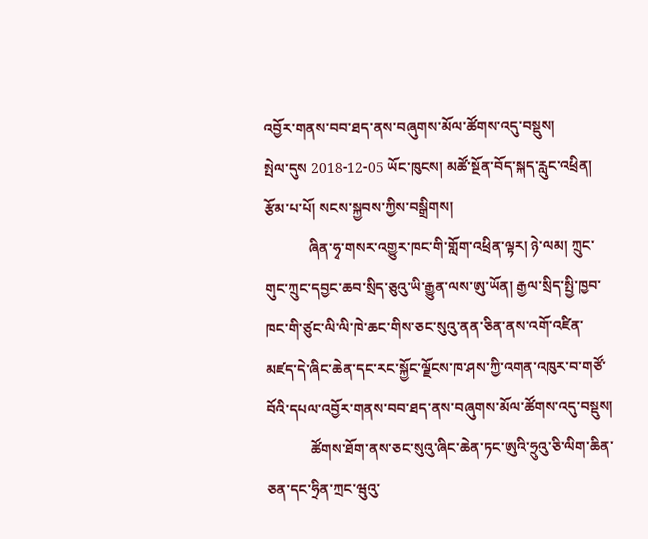འབྱོར་གནས་བབ་ཐད་ནས་བཞུགས་མོལ་ཚོགས་འདུ་བསྡུས།
སྤེལ་དུས 2018-12-05 ཡོང་ཁུངས། མཚོ་སྔོན་བོད་སྐད་རླུང་འཕྲིན། རྩོམ་པ་པོ། སངས་སྐྱབས་ཀྱིས་བསྒྲིགས།
            ཞིན་ཧྭ་གསར་འགྱུར་ཁང་གི་གློག་འཕྲིན་ལྟར། ཉེ་ལམ། ཀྲུང་གུང་ཀྲུང་དབྱང་ཆབ་སྲིད་ཅུའུ་ཡི་རྒྱུན་ལས་ཨུ་ཡོན། རྒྱལ་སྲིད་སྤྱི་ཁྱབ་ཁང་གི་ཙུང་ལི་ལི་ཁེ་ཆང་གིས་ཅང་སུའུ་ནན་ཅིན་ནས་འགོ་འཛིན་མཛད་དེ་ཞིང་ཆེན་དང་རང་སྐྱོང་ལྗོངས་ཁ་ཤས་ཀྱི་འགན་འཁུར་བ་གཙོ་བོའི་དཔལ་འབྱོར་གནས་བབ་ཐད་ནས་བཞུགས་མོལ་ཚོགས་འདུ་བསྡུས།
            ཚོགས་ཐོག་ནས་ཅང་སུའུ་ཞིང་ཆེན་ཏང་ཨུའི་ཧྲུའུ་ཅི་ལིག་ཆིན་ཅན་དང་ཧྲིན་ཀྲང་ཝུའུ་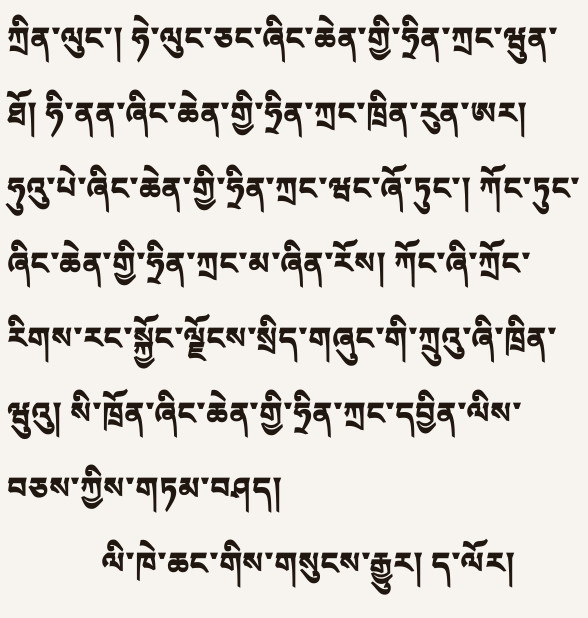ཀྲིན་ལུང་། ཧེ་ལུང་ཅང་ཞིང་ཆེན་གྱི་ཧྲིན་ཀྲང་ཝུན་ཐོ། ཧི་ནན་ཞིང་ཆེན་གྱི་ཧྲིན་ཀྲང་ཁྲིན་རུན་ཨར། ཧུའུ་པེ་ཞིང་ཆེན་གྱི་ཧྲིན་ཀྲང་ཝང་ཞོ་ཏུང་། ཀོང་ཏུང་ཞིང་ཆེན་གྱི་ཧྲིན་ཀྲང་མ་ཞིན་རོས། ཀོང་ཞི་ཀྲོང་རིགས་རང་སྐྱོང་ལྗོངས་སྲིད་གཞུང་གི་ཀྲུའུ་ཞི་ཁྲིན་ཝུའུ། སི་ཁྲོན་ཞིང་ཆེན་གྱི་ཧྲིན་ཀྲང་དབྱིན་ལིས་བཅས་ཀྱིས་གཏམ་བཤད།
            ལི་ཁེ་ཆང་གིས་གསུངས་རྒྱུར། ད་ལོར།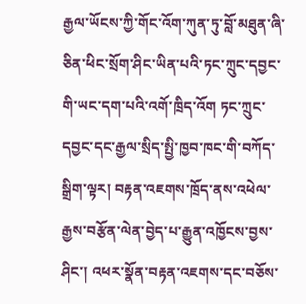རྒྱལ་ཡོངས་ཀྱི་གོང་འོག་ཀུན་ཏུ་བློ་མཐུན་ཞི་ཅིན་ཕིང་སྲོག་ཤིང་ཡིན་པའི་ཏང་ཀྲུང་དབྱང་གི་ཡང་དག་པའི་འགོ་ཁྲིད་འོག ཏང་ཀྲུང་དབྱང་དང་རྒྱལ་སྲིད་སྤྱི་ཁྱབ་ཁང་གི་བཀོད་སྒྲིག་ལྟར། བརྟན་འཇགས་ཁྲོད་ནས་འཕེལ་རྒྱས་བརྩོན་ལེན་བྱེད་པ་རྒྱུན་འཁྱོངས་བྱས་ཤིང་། འཕར་སྣོན་བརྟན་འཇགས་དང་བཅོས་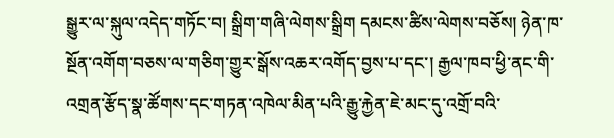སྒྱུར་ལ་སྐུལ་འདེད་གཏོང་བ། སྒྲིག་གཞི་ལེགས་སྒྲིག དམངས་ཚིས་ལེགས་བཅོས། ཉེན་ཁ་སྔོན་འགོག་བཅས་ལ་གཅིག་གྱུར་སྒོས་འཆར་འགོད་བྱས་པ་དང་། རྒྱལ་ཁབ་ཕྱི་ནང་གི་འགྲན་རྩོད་སྣ་ཚོགས་དང་གཏན་འཁེལ་མིན་པའི་རྒྱུ་རྐྱེན་ཇེ་མང་དུ་འགྲོ་བའི་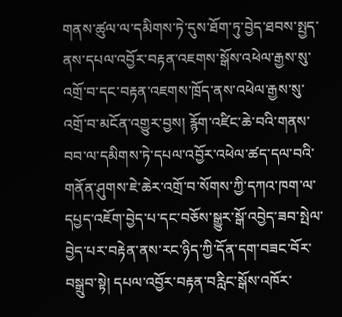གནས་ཚུལ་ལ་དམིགས་ཏེ་དུས་ཐོག་ཏུ་བྱེད་ཐབས་སྤྱད་ནས་དཔལ་འབྱོར་བརྟན་འཇགས་སྒོས་འཕེལ་རྒྱས་སུ་འགྲོ་བ་དང་བརྟན་འཇགས་ཁྲོད་ནས་འཕེལ་རྒྱས་སུ་འགྲོ་བ་མངོན་འགྱུར་བྱས། རྙོག་འཛིང་ཆེ་བའི་གནས་བབ་ལ་དམིགས་ཏེ་དཔལ་འབྱོར་འཕེལ་ཚད་དལ་བའི་གནོན་ཤུགས་ཇེ་ཆེར་འགྲོ་བ་སོགས་ཀྱི་དཀའ་ཁག་ལ་དཔྱད་འཇོག་བྱེད་པ་དང་བཅོས་སྒྱུར་སྒོ་འབྱེད་ཟབ་སྤེལ་བྱེད་པར་བརྟེན་ནས་རང་ཉིད་ཀྱི་དོན་དག་བཟང་བོར་བསྒྲུབ་སྟེ། དཔལ་འབྱོར་བརྟན་བརླིང་སྒོས་འཁོར་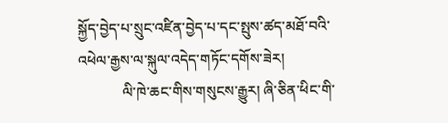སྐྱོད་བྱེད་པ་སྲུང་འཛིན་བྱེད་པ་དང་སྤུས་ཚད་མཐོ་བའི་འཕེལ་རྒྱས་ལ་སྐུལ་འདེད་གཏོང་དགོས་ཟེར།
            ལི་ཁེ་ཆང་གིས་གསུངས་རྒྱུར། ཞི་ཅིན་ཕིང་གི་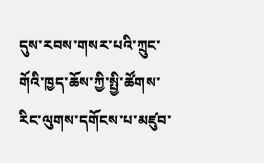དུས་རབས་གསར་པའི་ཀྲུང་གོའི་ཁྱད་ཆོས་ཀྱི་སྤྱི་ཚོགས་རིང་ལུགས་དགོངས་པ་མཛུབ་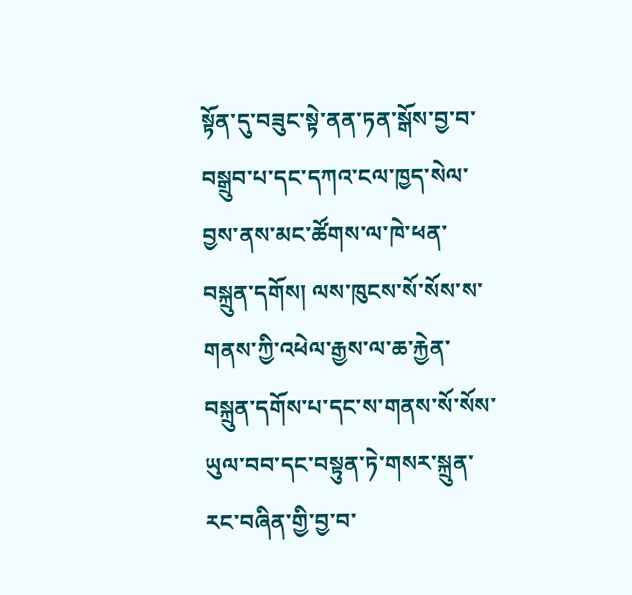སྟོན་དུ་བཟུང་སྟེ་ནན་ཏན་སྒོས་བྱ་བ་བསྒྲུབ་པ་དང་དཀའ་ངལ་ཁྱད་སེལ་བྱས་ནས་མང་ཚོགས་ལ་ཁེ་ཕན་བསྐྲུན་དགོས། ལས་ཁུངས་སོ་སོས་ས་གནས་ཀྱི་འཕེལ་རྒྱས་ལ་ཆ་རྐྱེན་བསྐྲུན་དགོས་པ་དང་ས་གནས་སོ་སོས་ཡུལ་བབ་དང་བསྟུན་ཏེ་གསར་སྐྲུན་རང་བཞིན་གྱི་བྱ་བ་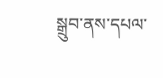སྒྲུབ་ནས་དཔལ་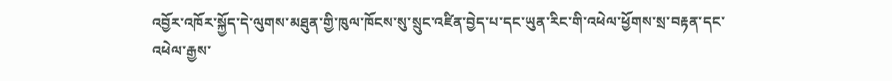འབྱོར་འཁོར་སྐྱོད་དེ་ལུགས་མཐུན་གྱི་ཁུལ་ཁོངས་སུ་སྲུང་འཛིན་བྱེད་པ་དང་ཡུན་རིང་གི་འཕེལ་ཕྱོགས་སྲ་བརྟན་དང་འཕེལ་རྒྱས་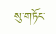སུ་གཏོང་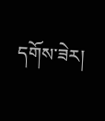དགོས་ཟེར།